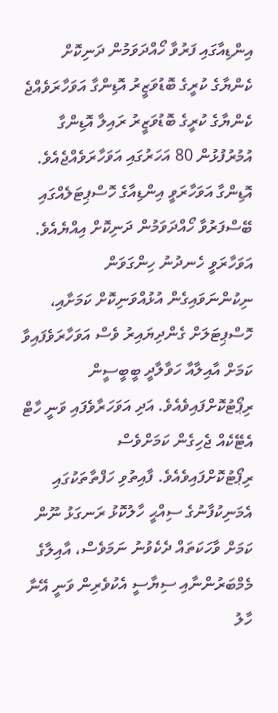އިންޑިއާގައި ފަރުވާ ހޯއްދަވަމުން ދަނިކޮށް ކެންޔާގެ ކުރީގެ ބޮޑުވަޒީރު އޮޑިންގާ އަވަހާރަވެއްޖެ
ކެންޔާގެ ކުރީގެ ބޮޑުވަޒީރު ރައިލާ އޮޑިންގާ އުމުރުފުޅުން 80 އަހަރުގައި އަވަހާރަވެއްޖެއެވެ. އޮޑިންގާ އަވަހާރަވީ އިންޑިއާގެ ހޮސްޕިޓަލެއްގައި ބޭސްފަރުވާ ހޯއްދަވަމުން ދަނިކޮށް އިއްޔެއެވެ. އަވަހާރަވީ ހެނދުނު ހިންގަވަން ނިކުންނަވައިގެން އުޅުއްވަނިކޮށް ކަމަށާއި، ހޮސްޕިޓަލަށް ގެންދިޔައިރު ވެސް އަވަހާރަވެފައިވާ ކަމަށް އާއިލާއާ ހަވާލާދީ ބީބީސީން ރިޕޯޓުކޮށްފައިވެއެވެ. އަދި އަވަހަރާވެފައި ވަނީ ހާޓް އެޓޭކެއް ޖެހިގެން ކަމަށްވެސް ރިޕޯޓުކޮށްފައިވެއެވެ. ފާއިތުވި ހަފްތާތަކުގައި އެމަނިކުފާނުގެ ސިއްޙީ ހާލުކޮޅު ރަނގަޅު ނޫން ކަމަށް ވާހަކަތައް ދެކެވުނު ނަމަވެސް، އާއިލާގެ މެމްބަރުންނާއި ސިޔާސީ އެކުވެރިން ވަނީ އޭނާ ހާލު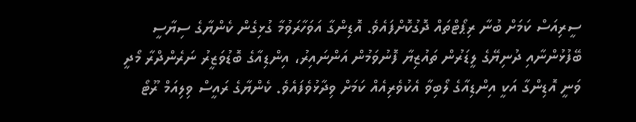ސީރިއަސް ކަމަށް ބުނާ ރިޕޯޓްތައް ދޮގުކޮށްފައެވެ. އޮޑިންގާ އަވަހާރަވުމާ ގުޅިގެން ކެންޔާގެ ސިޔާސީ ބޭފުޅުންނާއި ދުނިޔޭގެ ލީޑަރުން ތައުޒިޔާ ފޮނުވަމުން އަންނައިރު، އިންޑިއާގެ ބޮޑުވަޒީރު ނަރެންދްރާ މޯދީ ވަނީ އޮޑިންގާ އަކީ އިންޑިއާގެ ލޯބިވާ އެކުވެރިއެއް ކަމަށް ވިދާޅުވެފައެވެ. ކެންޔާގެ ރައީސް ވިލިއަމް ރޫޓޯ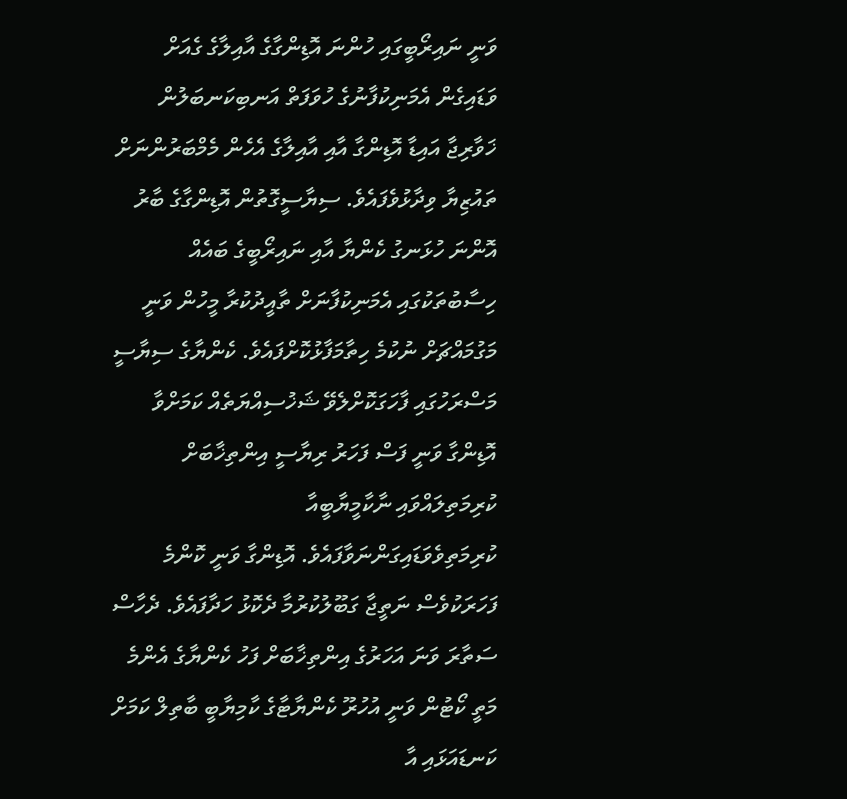ވަނީ ނައިރޯބީގައި ހުންނަ އޮޑިންގާގެ އާއިލާގެ ގެއަށް ވަޑައިގެން އެމަނިކުފާނުގެ ހުވަފަތް އަނބިކަނބަލުން ޚަވާރިޖާ އައިޑާ އޮޑިންގާ އާއި އާއިލާގެ އެހެން މެމްބަރުންނަށް ތައުޒިޔާ ވިދާޅުވެފައެވެ. ސިޔާސީގޮތުން އޮޑިންގާގެ ބާރު އޮންނަ ހުޅަނގު ކެންޔާ އާއި ނައިރޯބީގެ ބައެއް ހިސާބުތަކުގައި އެމަނިކުފާނަށް ތާއީދުކުރާ މީހުން ވަނީ މަގުމައްޗަށް ނުކުމެ ހިތާމަފާޅުކޮށްފައެވެ. ކެންޔާގެ ސިޔާސީ މަސްރަހުގައި ފާހަގަކޮށްލެވޭ ޝަޚުސިއްޔަތެއް ކަމަށްވާ އޮޑިންގާ ވަނީ ފަސް ފަހަރު ރިޔާސީ އިންތިޚާބަށް ކުރިމަތިލައްވައި ނާކާމީޔާބީއާ ކުރިމަތިވެވަޑައިގަންނަވާފައެވެ. އޮޑިންގާ ވަނީ ކޮންމެ ފަހަރަކުވެސް ނަތީޖާ ގަބޫލުކުރުމާ ދެކޮޅު ހަދާފައެވެ. ދެހާސް ސަތާރަ ވަނަ އަހަރުގެ އިންތިޚާބަށް ފަހު ކެންޔާގެ އެންމެ މަތީ ކޯޓުން ވަނީ އުހުރޫ ކެންޔާޓާގެ ކާމިޔާބީ ބާތިލް ކަމަށް ކަނޑައަޅައި އާ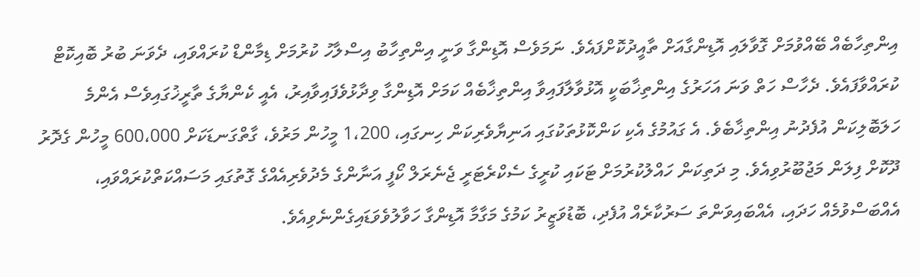އިންތިހާބެއް ބޭއްވުމަށް ގޮވާލައި އޮޑިންގާއަށް ތާއީދުކޮށްފައެވެ. ނަމަވެސް އޮޑިންގާ ވަނީ އިންތިހާބު އިސްލާހު ކުރުމަށް ޑިމާންޑް ކުރައްވައި، ދެވަނަ ބުރު ބޮއިކޮޓް ކުރައްވާފައެވެ. ދެހާސް ހަތް ވަނަ އަހަރުގެ އިންތިޚާބަކީ އޮޅުވާލާފައިވާ އިންތިޚާބެއް ކަމަށް އޮޑިންގާ ވިދާޅުވެފައިވާއިރު، އެއީ ކެންޔާގެ ތާރީޚުގައިވެސް އެންމެ ހަލަބޮލިކަން އުފެދުނު އިންތިޚާބެވެ. އެ ގައުމުގެ އެކި ކަންކޮޅުތަކުގައި އަނިޔާވެރިކަން ހިނގައި، 1،200 މީހުން މަރުވެ، ގާތްގަނޑަކަށް 600،000 މީހުން ގެދޮރު ދޫކޮށް ފިލަން މަޖުބޫރުވިއެވެ. މި ދަތިކަން ހައްލުކުރުމަށް ޓަކައި ކުރީގެ ސެކްރެޓަރީ ޖެނެރަލް ކޯފީ އަނާންގެ މެދުވެރިއެއްގެ ގޮތުގައި މަސައްކަތްކުރައްވައި، އެއްބަސްވުމެއް ހަދައި، އެއްބައިވަންތަ ސަރުކާރެއް އުފެދި، ބޮޑުވަޒީރު ކަމުގެ މަގާމާ އޮޑިންގާ ހަވާލުވެވަޑައިގެންނެވިއެވެ.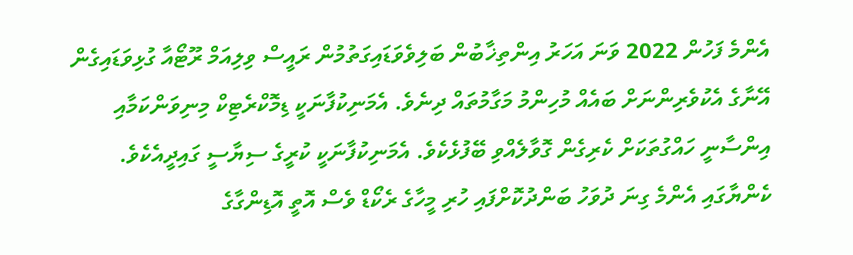އެންމެ ފަހުން 2022 ވަނަ އަހަރު އިންތިޚާބުން ބަލިވެވަޑައިގަތުމުން ރައީސް ވިލިއަމް ރޫޓޯއާ ގުޅިވަޑައިގެން އޭނާގެ އެކުވެރިންނަށް ބައެއް މުހިންމު މަގާމުތައް ދިނެވެ. އެމަނިކުފާނަކީ ޑިމޮކްރެޓިކް މިނިވަންކަމާއި އިންސާނީ ހައްގުތަކަށް ކެރިގެން ގޮވާލެއްވި ބޭފުޅެކެވެ. އެމަނިކުފާނަކީ ކުރީގެ ސިޔާސީ ގައިދީއެކެވެ. ކެންޔާގައި އެންމެ ގިނަ ދުވަހު ބަންދުކޮށްފައި ހުރި މީހާގެ ރެކޯޑް ވެސް އޮތީ އޮޑިންގާގެ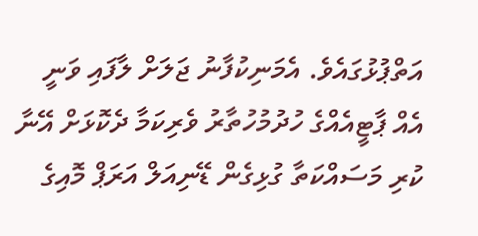އަތްޕުޅުގައެވެ. އެމަނިކުފާނު ޖަލަށް ލާފައި ވަނީ އެއް ޕާޓީއެއްގެ ހުދުމުހުތާރު ވެރިކަމާ ދެކޮޅަށް އޭނާ ކުރި މަސައްކަތާ ގުޅިގެން ޑޭނިއަލް އަރަޕް މޮއިގެ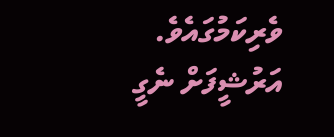ވެރިކަމުގައެވެ.
އަރުޝީފަށް ނެގީ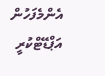އެންމެފަހުން އަޕްޑޭޓްކުރީ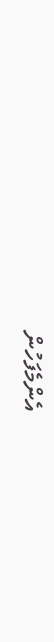އެންމެފަހުން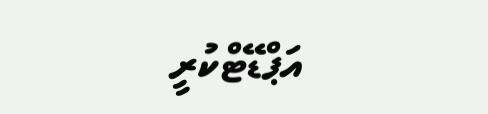އަޕްޑޭޓްކުރީ